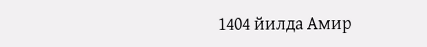1404 йилда Амир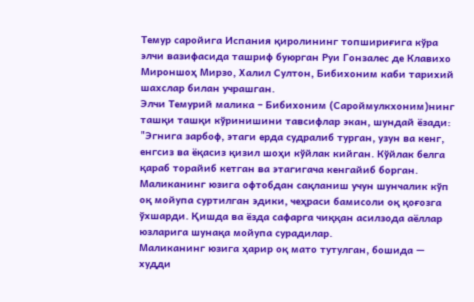Темур саройига Испания қиролининг топшириғига кўра элчи вазифасида ташриф буюрган Руи Гонзалес де Клавихо Мироншоҳ Мирзо, Халил Султон, Бибихоним каби тарихий шахслар билан учрашган.
Элчи Темурий малика – Бибихоним (Сароймулкхоним)нинг ташқи ташқи кўринишини тавсифлар экан, шундай ёзади:
"Эгнига зарбоф, этаги ерда судралиб турган, узун ва кенг, енгсиз ва ёқасиз қизил шоҳи кўйлак кийган. Кўйлак белга қараб торайиб кетган ва этагигача кенгайиб борган. Маликанинг юзига офтобдан сақланиш учун шунчалик кўп оқ мойупа суртилган эдики, чеҳраси бамисоли оқ қоғозга ўхшарди. Қишда ва ёзда сафарга чиққан асилзода аёллар юзларига шунақа мойупа сурадилар.
Маликанинг юзига ҳарир оқ мато тутулган, бошида — худди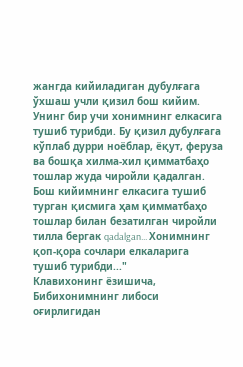жангда кийиладиган дубулғага ўхшаш учли қизил бош кийим. Унинг бир учи хонимнинг елкасига тушиб турибди. Бу қизил дубулғага кўплаб дурри ноёблар, ёқут, феруза ва бошқа хилма-хил қимматбаҳо тошлар жуда чиройли қадалган. Бош кийимнинг елкасига тушиб турган қисмига ҳам қимматбаҳо тошлар билан безатилган чиройли тилла бергак qadalgan... Хонимнинг қоп-қора сочлари елкаларига тушиб турибди..."
Клавихонинг ёзишича, Бибихонимнинг либоси оғирлигидан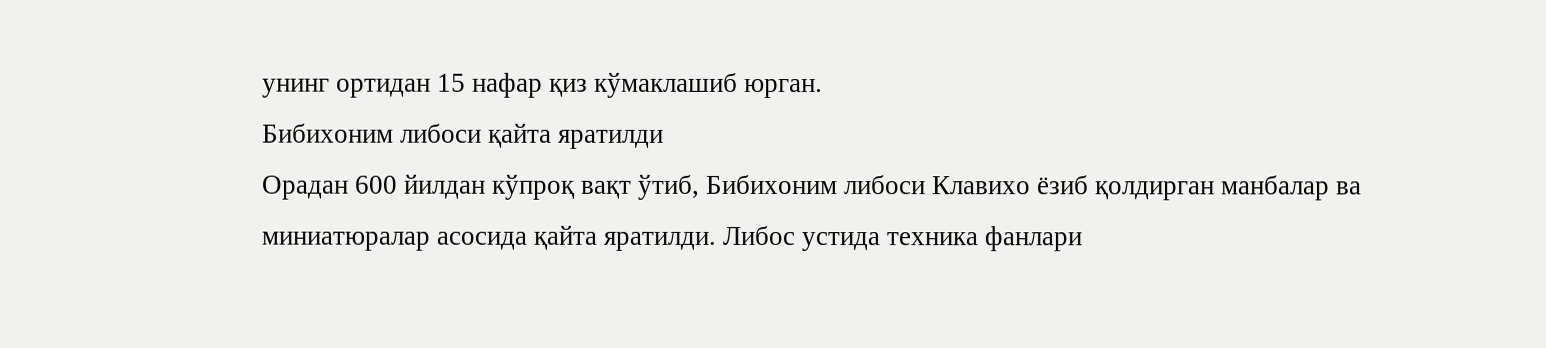унинг ортидан 15 нафар қиз кўмаклашиб юрган.
Бибихоним либоси қайта яратилди
Орадан 600 йилдан кўпроқ вақт ўтиб, Бибихоним либоси Клавихо ёзиб қолдирган манбалар ва миниатюралар асосида қайта яратилди. Либос устида техника фанлари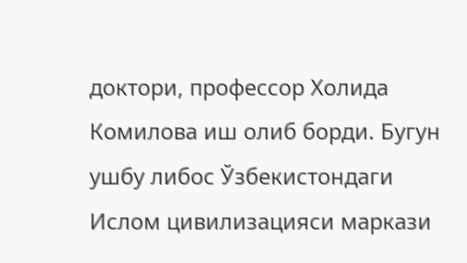доктори, профессор Холида Комилова иш олиб борди. Бугун ушбу либос Ўзбекистондаги Ислом цивилизацияси маркази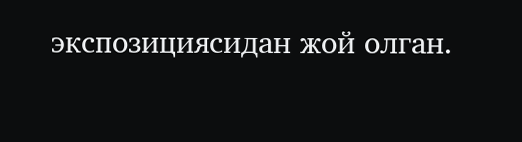экспозициясидан жой олган.